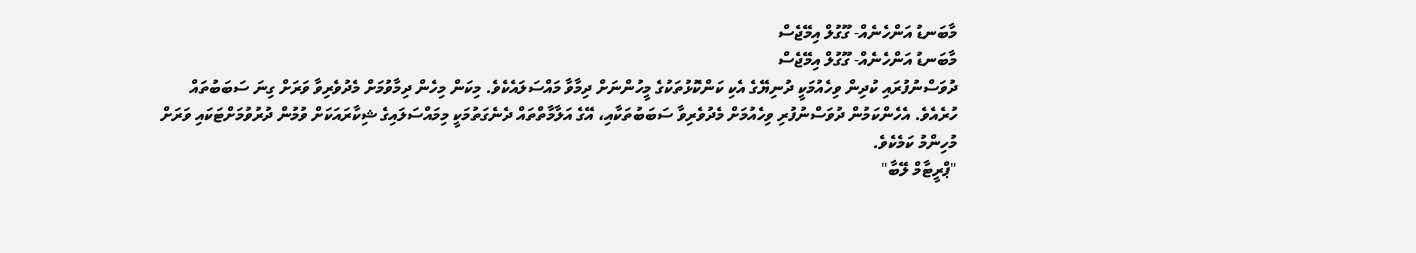މާބަނޑު އަންހެނެއް- ގޫގުލް އިމޭޖެސް
މާބަނޑު އަންހެނެއް- ގޫގުލް އިމޭޖެސް
ދުވަސްނުފުރައި ކުދިން ވިހެއުމަކީ ދުނިޔޭގެ އެކި ކަންކޮޅުތަކުގެ މީހުންނަށް ދިމާވާ މައްސަލައެކެވެ. މިކަން މިހެން ދިމާވުމަށް މެދުވެރިވާ ވަރަށް ގިނަ ސަބަބުތައް ހުރެއެވެ. އެހެންކަމުން ދުވަސްނުފުރި ވިހެއުމަށް މެދުވެރިވާ ސަބަބުތަކާއި، އޭގެ އަލާމާތްތައް ދެނެގަތުމަކީ މިމައްސަލައިގެ ޝިކާރައަކަށް ވުމުން ދުރުވުމަށްޓަކައި ވަރަށް މުހިންމު ކަމެކެވެ.
"ޕްރީޓާމް ލޭބާ"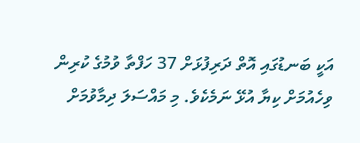އަކީ ބަނޑުގައި އޮތް ދަރިފުޅަށް 37 ހަފްތާ ވުމުގެ ކުރިން ވިހެއުމަށް ކިޔާ އުޅޭ ނަމެކެވެ. މި މައްސަލަ ދިމާވުމަށް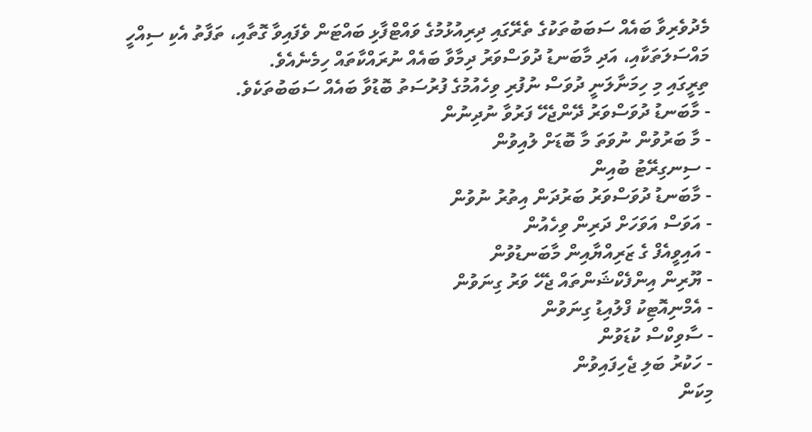މެދުވެރިވާ ބައެއް ސަބަބުތަކުގެ ތެރޭގައި ދިރިއުޅުމުގެ ވައްޓްފާޅި ބައްޓަން ވެފައިވާ ގޮތާއި، ތަފާތު އެކި ސިއްހީ މައްސަލަތަކާއި، އަދި މާބަނޑު ދުވަސްވަރު ދިމާވާ ބައެއް ނުރައްކާތައް ހިމެނެއެވެ.
ތިރީގައި މި ހިމަނާލަނީ ދުވަސް ނުފުރި ވިހެއުމުގެ ފުރުސަތު ބޮޑުވާ ބައެއް ސަބަބުތަކެވެ.
- މާބަނޑު ދުވަސްވަރު ދޭންޖެހޭ ފަރުވާ ނުދިނުން
- މާ ބަރުވުން ނުވަތަ މާ ބޮޑަށް ލުއިވުން
- ސިނގިރޭޓު ބުއިން
- މާބަނޑު ދުވަސްވަރު ބަރުދަން އިތުރު ނުވުން
- އަވަސް އަވަހަށް ދަރިން ވިހެއުން
- އައިވީއެފް ގެ ޒަރިއްޔާއިން މާބަނޑުވުން
- ޔޫރިން އިންފެކްޝަންތައް ޖެހޭ ވަރު ގިނަވުން
- އެމްނިއޮޓިކު ފްލުއިޑު ގިނަވުން
- ސާވިކްސް ކުޑަވުން
- ހަކުރު ބަލި ޖެހިފައިވުން
މިކަން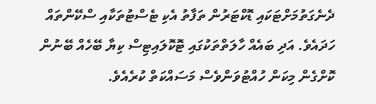ދެނެގަތުމަށްޓަކައި ޑޮކްޓަރުން ތަފާތު އެކި ޓެސްޓުތަކާއި ސްކޭންތައް ހަދައެވެ. އަދި ބައެއް ހާލަތްތަކުގައި ޓޮކޮލައިޓިސް ކިޔާ ބޭހެއް ބޭނުން ކޮށްގެން މިކަން ހުއްޓުވަންވެސް މަސައްކަތް ކުރެއެވެ.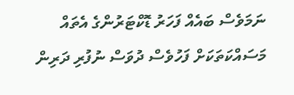ނަމަވެސް ބައެއް ފަހަރު ޑޮކްޓަރުންގެ އެތައް މަސައްކަތަކަށް ފަހުވެސް ދުވަސް ނުފުރި ދަރިން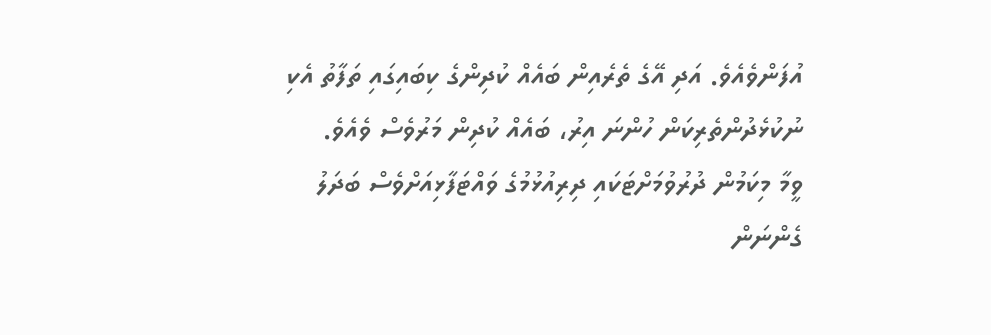އުފަންވެއެވެ. އަދި އޭގެ ތެރެއިން ބައެއް ކުދިންގެ ކިބައިގައި ތަފާތު އެކި ނުކުޅެދުންތެރިކަން ހުންނަ އިރު، ބައެއް ކުދިން މަރުވެސް ވެއެވެ.
ވީމާ މިކަމުން ދުރުވުމަށްޓަކައި ދިރިއުޅުމުގެ ވައްޓަފާޅިއަށްވެސް ބަދަލު ގެންނަން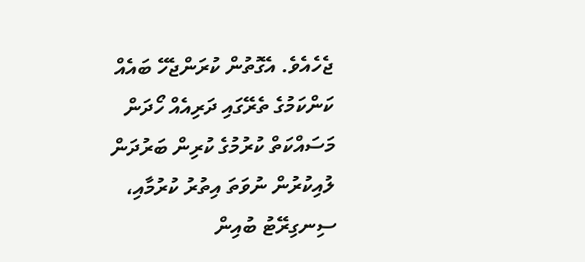ޖެހެއެވެ. އެގޮތުން ކުރަންޖެހޭ ބައެއް ކަންކަމުގެ ތެރޭގައި ދަރިއެއް ހޯދަން މަސައްކަތް ކުރުމުގެ ކުރިން ބަރުދަން ލުއިކުރުން ނުވަތަ އިތުރު ކުރުމާއި، ސިނގިރޭޓު ބުއިން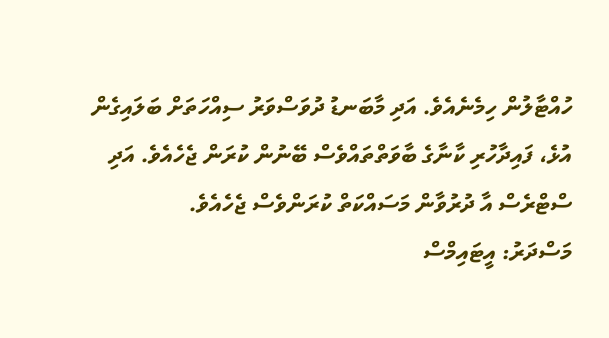ހުއްޓާލުން ހިމެނެއެވެ. އަދި މާބަނޑު ދުވަސްވަރު ސިއްހަތަށް ބަލައިގެން އުޅެ، ފައިދާހުރި ކާނާގެ ބާވަތްތައްވެސް ބޭނުން ކުރަން ޖެހެއެވެ. އަދި ސްޓްރެސް އާ ދުރުވާން މަސައްކަތް ކުރަންވެސް ޖެހެއެވެ.
މަސްދަރު: އީޓައިމްސް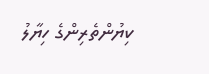ކިޔުންތެރިންގެ ހިޔާލު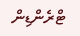ޓްރެންޑިން